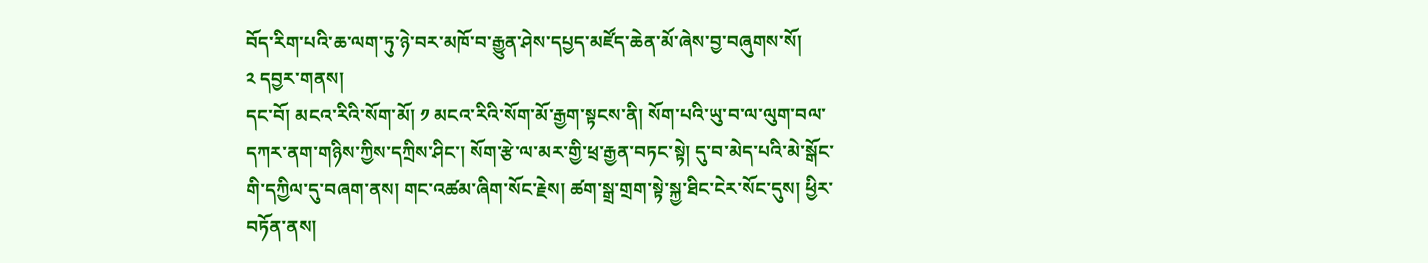བོད་རིག་པའི་ཆ་ལག་ཏུ་ཉེ་བར་མཁོ་བ་རྒྱུན་ཤེས་དཔྱད་མཛོད་ཆེན་མོ་ཞེས་བྱ་བཞུགས་སོ།
༢ དབྱར་གནས།
དང་བོ། མངའ་རིའི་སོག་མོ། ༡ མངའ་རིའི་སོག་མོ་རྒྱག་སྟངས་ནི། སོག་པའི་ཡུ་བ་ལ་ལུག་བལ་དཀར་ནག་གཉིས་ཀྱིས་དཀྲིས་ཤིང་། སོག་རྩེ་ལ་མར་གྱི་ཕྲ་རྒྱན་བཏང་སྟེ། དུ་བ་མེད་པའི་མེ་སྒོང་གི་དཀྱིལ་དུ་བཞག་ནས། གང་འཚམ་ཞིག་སོང་རྗེས། ཚག་སྒྲ་གྲག་སྟེ་སྐྱ་ཐིང་ངེར་སོང་དུས། ཕྱིར་བཏོན་ནས།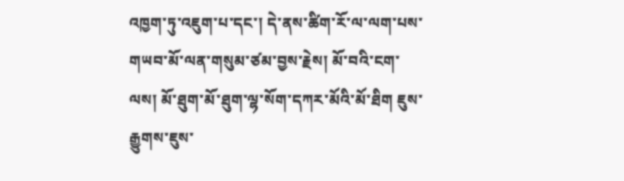འཁྱག་ཏུ་འཇུག་པ་དང་། དེ་ནས་ཚིག་རོ་ལ་ལག་པས་གཡབ་མོ་ལན་གསུམ་ཙམ་བྱས་རྗེས། མོ་བའི་ངག་ལས། མོ་ཐུག་མོ་ཐུག་ལྷ་སོག་དཀར་མོའི་མོ་ཐིག ཇུས་རྒྱུགས་ཇུས་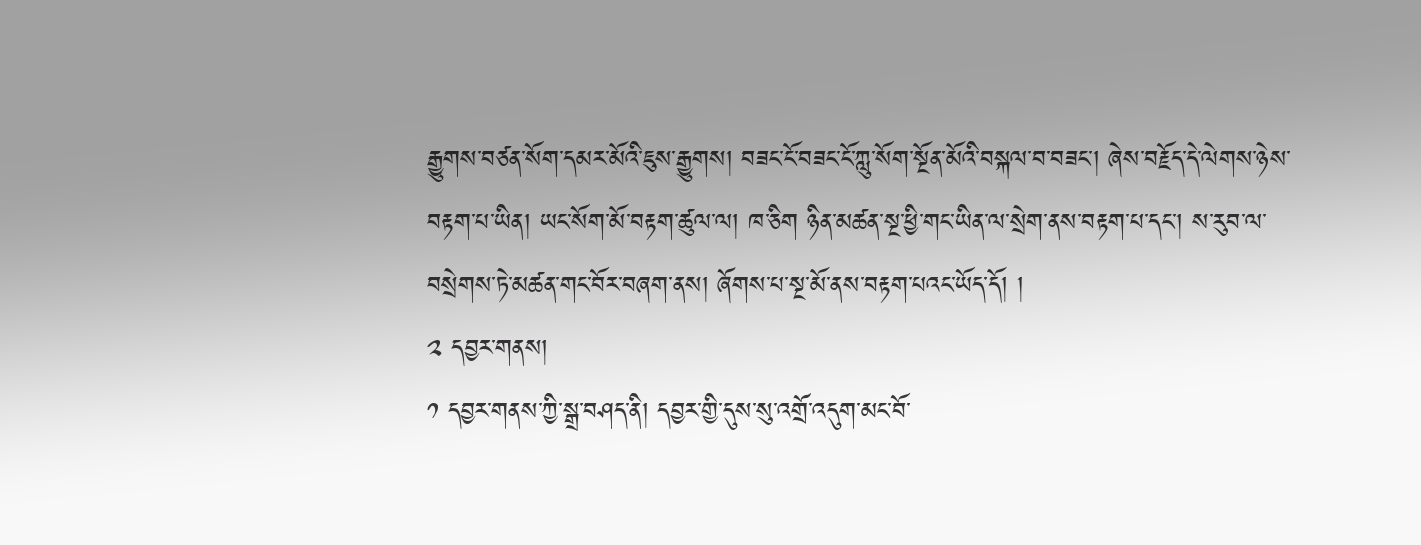རྒྱུགས་བཙན་སོག་དམར་མོའི་ཇུས་རྒྱུགས། བཟང་ངོ་བཟང་ངོ་ཀླུ་སོག་སྔོན་མོའི་བསྐལ་བ་བཟང་། ཞེས་བརྗོད་དེ་ལེགས་ཉེས་བརྟག་པ་ཡིན། ཡང་སོག་མོ་བརྟག་ཚུལ་ལ། ཁ་ཅིག ཉིན་མཚན་སྔ་ཕྱི་གང་ཡིན་ལ་སྲེག་ནས་བརྟག་པ་དང་། ས་རུབ་ལ་བསྲེགས་ཏེ་མཚན་གང་བོར་བཞག་ནས། ཞོགས་པ་སྔ་མོ་ནས་བརྟག་པའང་ཡོད་དོ། །
༢ དབྱར་གནས།
༡ དབྱར་གནས་ཀྱི་སྒྲ་བཤད་ནི། དབྱར་གྱི་དུས་སུ་འགྲོ་འདུག་མང་བོ་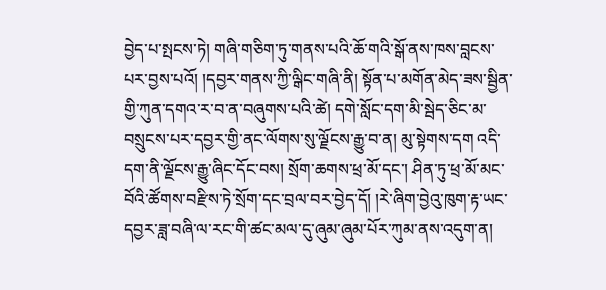བྱེད་པ་སྤངས་ཏེ། གཞི་གཅིག་ཏུ་གནས་པའི་ཆོ་གའི་སྒོ་ནས་ཁས་བླངས་པར་བྱས་པའོ། །དབྱར་གནས་ཀྱི་ལྒིང་གཞི་ནི། སྟོན་པ་མགོན་མེད་ཟས་སྦྱིན་གྱི་ཀུན་དགའ་ར་བ་ན་བཞུགས་པའི་ཚེ། དགེ་སློང་དག་མི་སྦེད་ཅིང་མ་བསྲུངས་པར་དབྱར་གྱི་ནང་ལོགས་སུ་ལྗོངས་རྒྱུ་བ་ན། མུ་སྟེགས་དག འདི་དག་ནི་ལྗོངས་རྒྱུ་ཞིང་དོང་བས། སྲོག་ཆགས་ཕྲ་མོ་དང་། ཤིན་ཏུ་ཕྲ་མོ་མང་བོའི་ཚོགས་བརྫིས་ཏེ་སྲོག་དང་བྲལ་བར་བྱེད་དོ། །རེ་ཞིག་བྱེའུ་ཁུག་རྟ་ཡང་དབྱར་ཟླ་བཞི་ལ་རང་གི་ཚང་མལ་དུ་ཞུམ་ཞུམ་པོར་ཀུམ་ནས་འདུག་ན།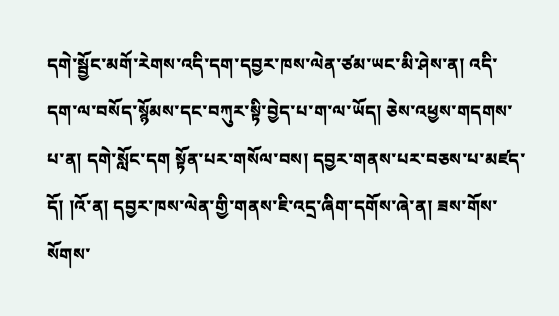དགེ་སྦྱོང་མགོ་རེགས་འདི་དག་དབྱར་ཁས་ལེན་ཙམ་ཡང་མི་ཤེས་ན། འདི་དག་ལ་བསོད་སྙོམས་དང་བཀུར་སྟི་བྱེད་པ་ག་ལ་ཡོད། ཅེས་འཕྱས་གདགས་པ་ན། དགེ་སློང་དག སྟོན་པར་གསོལ་བས། དབྱར་གནས་པར་བཅས་པ་མཛད་དོ། །འོ་ན། དབྱར་ཁས་ལེན་གྱི་གནས་ཇི་འདྲ་ཞིག་དགོས་ཞེ་ན། ཟས་གོས་སོགས་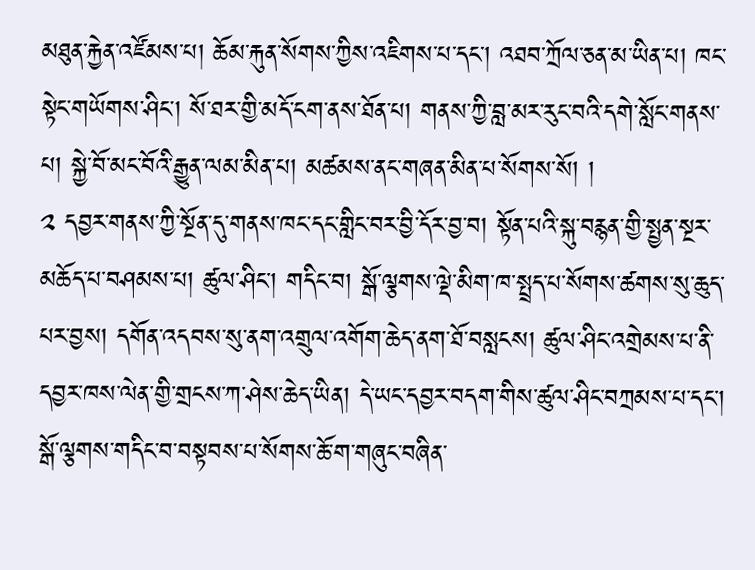མཐུན་རྐྱེན་འཛོམས་པ། ཆོམ་རྐུན་སོགས་ཀྱིས་འཇིགས་པ་དང་། འཐབ་ཀྲོལ་ཅན་མ་ཡིན་པ། ཁང་སྟེང་གཡོགས་ཤིང་། སོ་ཐར་གྱི་མདོ་ངག་ནས་ཐོན་པ། གནས་ཀྱི་བླ་མར་རུང་བའི་དགེ་སློང་གནས་པ། སྐྱེ་བོ་མང་བོའི་རྒྱུན་ལམ་མིན་པ། མཚམས་ནང་གཞན་མིན་པ་སོགས་སོ། །
༢ དབྱར་གནས་ཀྱི་སྔོན་དུ་གནས་ཁང་དང་གླིང་བར་བྱི་དོར་བྱ་བ། སྟོན་པའི་སྐུ་བརྙན་གྱི་སྤྱན་སྔར་མཆོད་པ་བཤམས་པ། ཚུལ་ཤིང་། གདིང་བ། སྒོ་ལྕགས་ལྡེ་མིག་ཁ་སྤྲད་པ་སོགས་ཚགས་སུ་ཆུད་པར་བྱས། དགོན་འདབས་སུ་ནག་འགྲུལ་འགོག་ཆེད་ནག་ཐོ་བསླངས། ཚུལ་ཤིང་འགྲེམས་པ་ནི་དབྱར་ཁས་ལེན་གྱི་གྲངས་ཀ་ཤེས་ཆེད་ཡིན། དེ་ཡང་དབྱར་བདག་གིས་ཚུལ་ཤིང་བཀྲམས་པ་དང་། སྒོ་ལྕགས་གདིང་བ་བསྟབས་པ་སོགས་ཆོ་ག་གཞུང་བཞིན་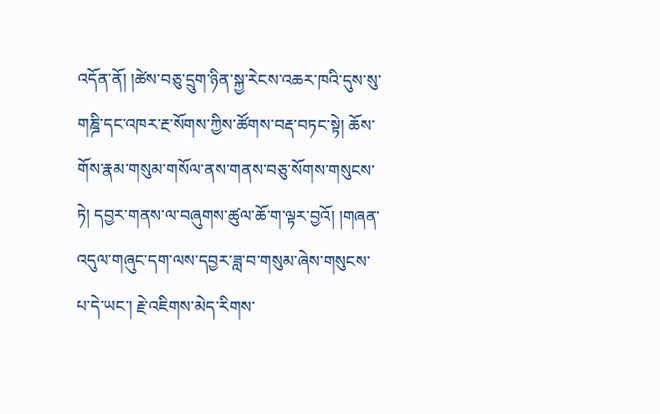འདོན་ནོ། །ཚེས་བཅུ་དྲུག་ཉིན་སྐྱ་རེངས་འཆར་ཁའི་དུས་སུ་གཎྜི་དང་འཁར་རྔ་སོགས་ཀྱིས་ཚོགས་བརྡ་བཏང་སྟེ། ཆོས་གོས་རྣམ་གསུམ་གསོལ་ནས་གནས་བཅུ་སོགས་གསུངས་ཏེ། དབྱར་གནས་ལ་བཞུགས་ཚུལ་ཆོ་ག་ལྟར་བྱའོ། །གཞན་འདུལ་གཞུང་དག་ལས་དབྱར་ཟླ་བ་གསུམ་ཞེས་གསུངས་པ་དེ་ཡང་། རྗེ་འཇིགས་མེད་རིགས་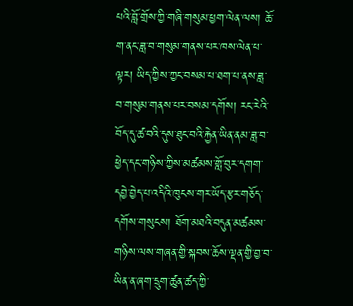པའི་བློ་གྲོས་ཀྱི་གཞི་གསུམ་ཕྱག་ལེན་ལས། ཆོ་ག་ནང་ཟླ་བ་གསུམ་གནས་པར་ཁས་ལེན་པ་ལྟར། ཡིད་ཀྱིས་ཀྱང་བསམ་པ་ཐག་པ་ནས་ཟླ་བ་གསུམ་གནས་པར་བསམ་དགོས། རང་རེའི་བོད་དུ་ཚ་བའི་དུས་ཐུང་བའི་རྐྱེན་ཡིན་ནམ་ཟླ་བ་ཕྱེད་དང་གཉིས་ཀྱིས་མཚམས་གློ་བུར་དགག་དབྱེ་བྱེད་པ་འདིའི་ཁུངས་གར་ཡོད་རྩར་གཅོད་དགོས་གསུངས། ཐོག་མཐའི་བདུན་མཚམས་གཉིས་ལས་གཞན་གྱི་སྐབས་ཆོས་ལྡན་གྱི་བྱ་བ་ཡིན་ན་ཞག་དྲུག་ཚུན་ཚད་ཀྱི་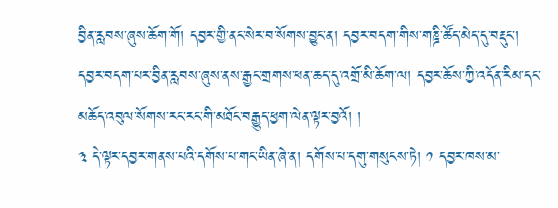བྱིན་རླབས་ཞུས་ཆོག་གོ། དབྱར་གྱི་ནང་སེར་བ་སོགས་བྱུང་ན། དབྱར་བདག་གིས་གཎྜི་ཚོད་མེད་དུ་བརྡུང་། དབྱར་བདག་པར་བྱིན་རླབས་ཞུས་ནས་རྒྱང་གྲགས་ཕན་ཆད་དུ་འགྲོ་མི་ཆོག་ལ། དབྱར་ཆོས་ཀྱི་འདོན་རིམ་དང་མཆོད་འབུལ་སོགས་རང་རང་གི་མཐོང་བརྒྱུད་ཕྱག་ལེན་ལྟར་བྱའོ། །
༣ དེ་ལྟར་དབྱར་གནས་པའི་དགོས་པ་གང་ཡིན་ཞེ་ན། དགོས་པ་དགུ་གསུངས་ཏེ། ༡ དབྱར་ཁས་མ་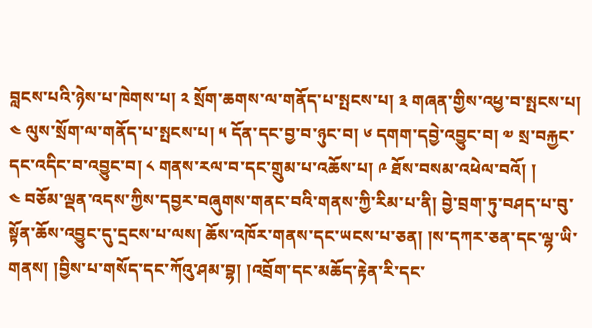བླངས་པའི་ཉེས་པ་ཁེགས་པ། ༢ སྲོག་ཆགས་ལ་གནོད་པ་སྤངས་པ། ༣ གཞན་གྱིས་འཕྱ་བ་སྤངས་པ། ༤ ལུས་སྲོག་ལ་གནོད་པ་སྤངས་པ། ༥ དོན་དང་བྱ་བ་ཉུང་བ། ༦ དགག་དབྱེ་འབྱུང་བ། ༧ སྲ་བརྐྱང་དང་འདིང་བ་འབྱུང་བ། ༨ གནས་རལ་བ་དང་གྲུམ་པ་འཆོས་པ། ༩ ཐོས་བསམ་འཕེལ་བའོ། །
༤ བཅོམ་ལྡན་འདས་ཀྱིས་དབྱར་བཞུགས་གནང་བའི་གནས་ཀྱི་རིམ་པ་ནི། བྱེ་བྲག་ཏུ་བཤད་པ་བུ་སྟོན་ཆོས་འབྱུང་དུ་དྲངས་པ་ལས། ཆོས་འཁོར་གནས་དང་ཡངས་པ་ཅན། །ས་དཀར་ཅན་དང་ལྷ་ཡི་གནས། །བྱིས་པ་གསོད་དང་ཀོའུ་ཤམ་བྷ། །འབྲོག་དང་མཆོད་རྟེན་རི་དང་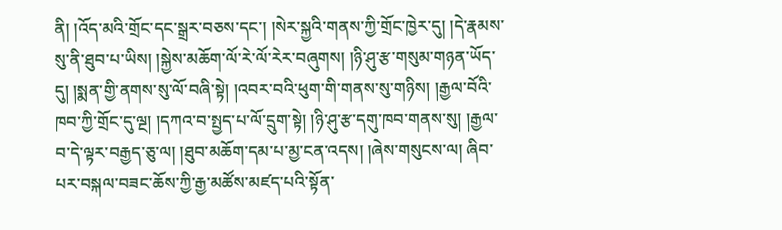ནི། །འོད་མའི་གྲོང་དང་སྒྲར་བཅས་དང་། །སེར་སྐྱའི་གནས་ཀྱི་གྲོང་ཁྱེར་དུ། །དེ་རྣམས་སུ་ནི་ཐུབ་པ་ཡིས། །སྐྱེས་མཆོག་ལོ་རེ་ལོ་རེར་བཞུགས། །ཉི་ཤུ་རྩ་གསུམ་གཉན་ཡོད་དུ། །སྨན་གྱི་ནགས་སུ་ལོ་བཞི་སྟེ། །འབར་བའི་ཕུག་གི་གནས་སུ་གཉིས། །རྒྱལ་བོའི་ཁབ་ཀྱི་གྲོང་དུ་ལྔ། །དཀའ་བ་སྤྱད་པ་ལོ་དྲུག་སྟེ། །ཉི་ཤུ་རྩ་དགུ་ཁབ་གནས་སུ། །རྒྱལ་བ་དེ་ལྟར་བརྒྱད་ཅུ་ལ། །ཐུབ་མཆོག་དམ་པ་མྱ་ངན་འདས། །ཞེས་གསུངས་ལ། ཞིབ་པར་བསྐལ་བཟང་ཆོས་ཀྱི་རྒྱ་མཚོས་མཛད་པའི་སྟོན་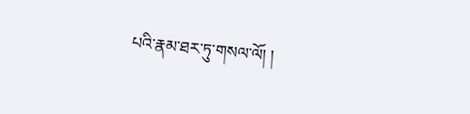པའི་རྣམ་ཐར་ཏུ་གསལ་ལོ། །